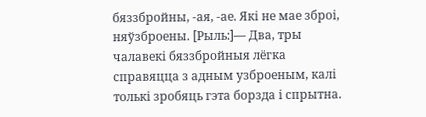бяззбройны, -ая, -ае. Які не мае зброі, няўзброены. [Рыль:]— Два, тры чалавекі бяззбройныя лёгка справяцца з адным узброеным, калі толькі зробяць гэта борзда і спрытна.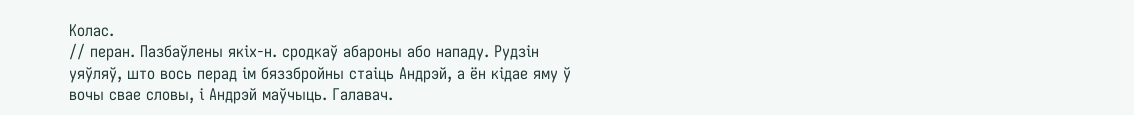Колас.
// перан. Пазбаўлены якіх-н. сродкаў абароны або нападу. Рудзін уяўляў, што вось перад ім бяззбройны стаіць Андрэй, а ён кідае яму ў вочы свае словы, і Андрэй маўчыць. Галавач.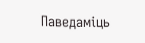Паведаміць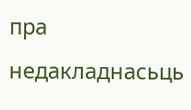пра недакладнасьць